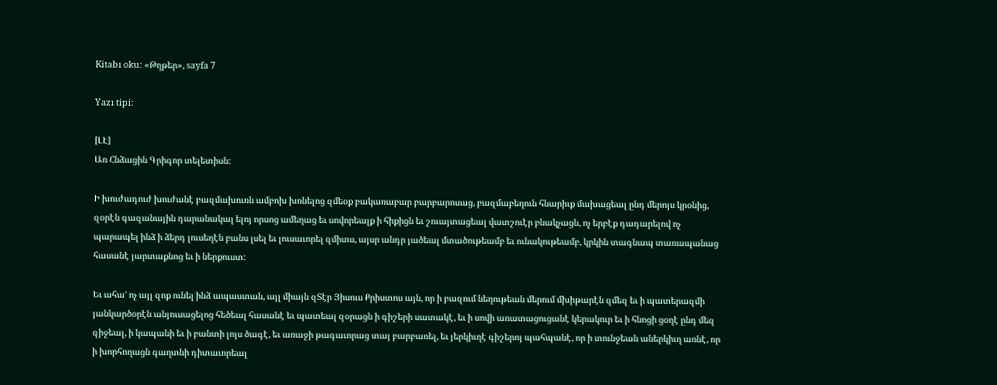Kitabı oku: «Թղթեր», sayfa 7

Yazı tipi:

[ԼԷ]
Առ Հնձացին Գրիգոր տելետիսն:

Ի խուժադուժ խուժանէ բազմախուռն ամբոխ խռնելոց զմեօք բակառաբար բարբարոսաց, բազմաբեղուն հնարիւք մախացեալ ընդ մերոյս կրօնից, զօրէն գազանային դարանակալ ելոյ որսոց ամեղաց եւ սովորեալք ի հիքիցն եւ շուայտացեալ վատշուէր բնակչացն, ոչ երբէք դադարելով ոչ պարապել ինձ ի ձերդ լուսեղէն բանս լսել եւ լուսաւորել զմիտս, այսր անդր յածեալ մտածութեամբ եւ ունակութեամբ, կրկին տագնապ տառապանաց հասանէ յարտաքնոց եւ ի ներքուստ:

Եւ ահա' ոչ այլ զոք ունել ինձ ապաստան, այլ միայն զՏէր Յիսուս Քրիստոս այն, որ ի բազում նեղութեան մերում մխիթարէն զմեզ եւ ի պատերազմի յանկարծօրէն անյուսացելոց հեծեալ հասանէ եւ պատեալ զօրացն ի գիշերի սատակէ, եւ ի սովի առատացուցանէ կերակուր եւ ի հնոցի ցօղէ ընդ մեզ զիջեալ, ի կապանի եւ ի բանտի լոյս ծագէ, եւ առաջի թագաւորաց տայ բարբառել, եւ յերկիւղէ գիշերոյ պահպանէ, որ ի տունջեան աներկիւղ առնէ, որ ի խորհողացն գաղտնի դիտաւորեալ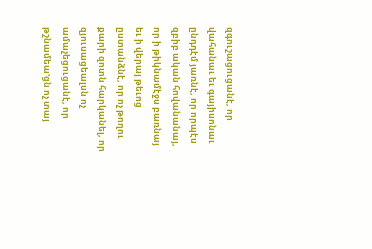զգուշացուցանէ, որ վահանաւ եւ գայիսոնաւ ընդդէմ յառնէ, որ որպէս զբիբ ական հովանանայ, որ ի թիկնամէջս բառնայ եւ ի վերայ թեւոց ըստանձնէ, որ ոչ թողու քարի զոտն հարկանել, որ զյուսացեալսն ոչ ամաչեցուցանէ, որ թշնամեա'ցն ոչ տայ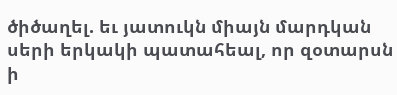ծիծաղել. եւ յատուկն միայն մարդկան սերի երկակի պատահեալ, որ զօտարսն ի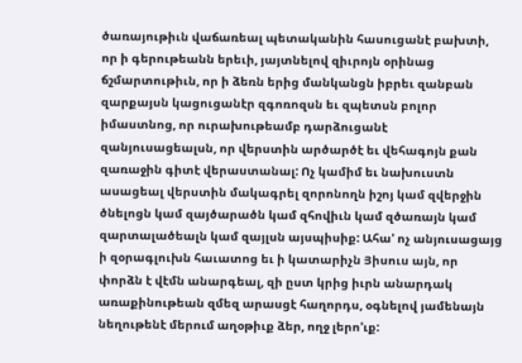ծառայութիւն վաճառեալ պետականին հասուցանէ բախտի, որ ի գերութեանն երեւի, յայտնելով զիւրոյն օրինաց ճշմարտութիւն, որ ի ձեռն երից մանկանցն իբրեւ զանբան զարքայսն կացուցանէր զգոռոզսն եւ զպետսն բոլոր իմաստնոց, որ ուրախութեամբ դարձուցանէ զանյուսացեալսն, որ վերստին արծարծէ եւ վեհագոյն քան զառաջին գիտէ վերաստանալ: Ոչ կամիմ եւ նախուստն ասացեալ վերստին մակագրել զորոնողն իշոյ կամ զվերջին ծնելոցն կամ զայծարածն կամ զհովիւն կամ զծառայն կամ զարտալածեալն կամ զայլսն այսպիսիք: Ահա' ոչ անյուսացայց ի զօրագլուխն հաւատոց եւ ի կատարիչն Յիսուս այն, որ փորձն է վէմն անարգեալ, զի ըստ կրից իւրն անարդակ առաքինութեան զմեզ արասցէ հաղորդս, օգնելով յամենայն նեղութենէ մերում աղօթիւք ձեր, ողջ լերո'ւք: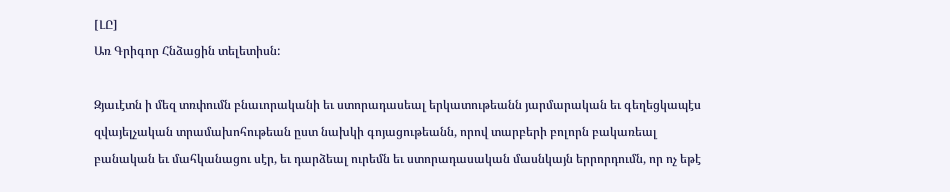[ԼԸ]
Առ Գրիգոր Հնձացին տելետիսն:

Զյաւէտն ի մեզ տռփումն բնաւորականի եւ ստորադասեալ երկատութեանն յարմարական եւ գեղեցկապէս զվայելչական տրամախոհութեան ըստ նախկի գոյացութեանն, որով տարբերի բոլորն բակառեալ բանական եւ մահկանացու սէր, եւ դարձեալ ուրեմն եւ ստորադասական մասնկայն երրորդումն, որ ոչ եթէ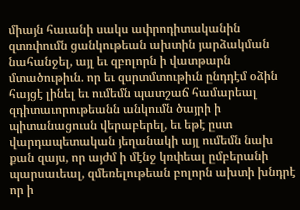միայն հաւանի սակս ափրոդիտականին զտռփումն ցանկութեան ախտին յարձակման նահանջել, այլ եւ զբոլորն ի վատթարն մտածութիւն. որ եւ զսրտմտութիւն ընդդէմ օձին հայցէ լինել եւ ումեմն պատշաճ համարեալ զդիտաւորութեանն անկումն ծայրի ի պիտանացուսն վերաբերել, եւ եթէ ըստ վարդապետական յեղանակի այլ ումեմն նախ քան զայս, որ այժմ ի մէնջ կռփեալ ըմբերանի պարսաւեալ, զմեռելութեան բոլորն ախտի խնդրէ որ ի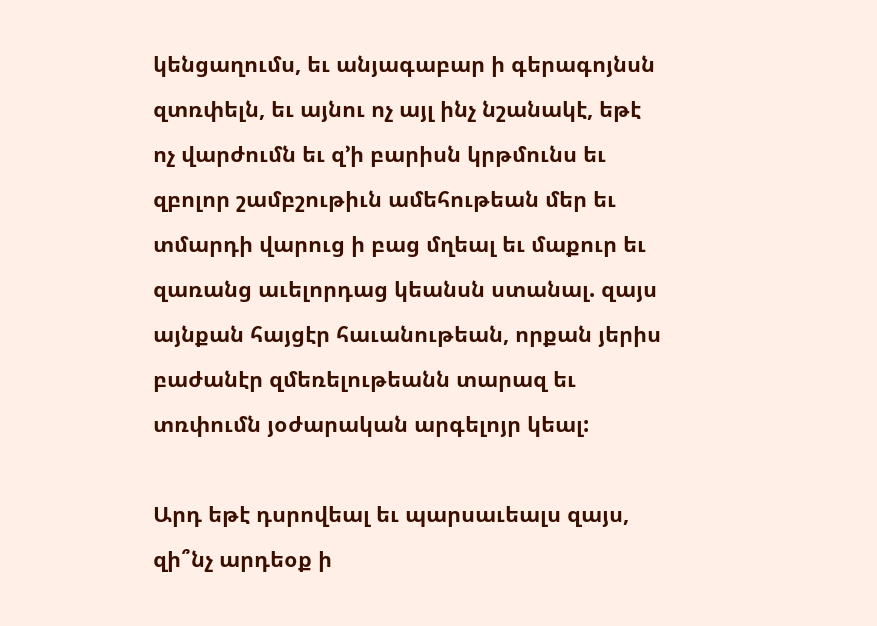կենցաղումս, եւ անյագաբար ի գերագոյնսն զտռփելն, եւ այնու ոչ այլ ինչ նշանակէ, եթէ ոչ վարժումն եւ զ՚ի բարիսն կրթմունս եւ զբոլոր շամբշութիւն ամեհութեան մեր եւ տմարդի վարուց ի բաց մղեալ եւ մաքուր եւ զառանց աւելորդաց կեանսն ստանալ. զայս այնքան հայցէր հաւանութեան, որքան յերիս բաժանէր զմեռելութեանն տարազ եւ տռփումն յօժարական արգելոյր կեալ:

Արդ եթէ դսրովեալ եւ պարսաւեալս զայս, զի՞նչ արդեօք ի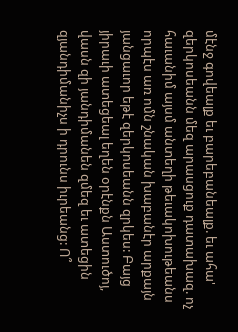մէնջ գովեալք եւ բարեբանեալք. եւ ահա' զերկոսեանն մեզ արասցուք դատախազ. ոչ հաւանիմ այսմ անտեղի թեւակոխութեանս որպէս առ ոմն շնական խաբանէր արքայն յանցաւոր եթէ զերկոսեանն զրկես: Բայց յիրաւի ատեցեալ եղեն օրէնքն Աստուծոյ, վասն զի յանդիմանեն զմեզ եւ ատեցին զյանդիմանիչս ի դրունս իւրեանց: Ո՞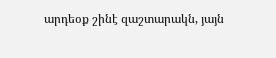արդեօք շինէ զաշտարակն, յայն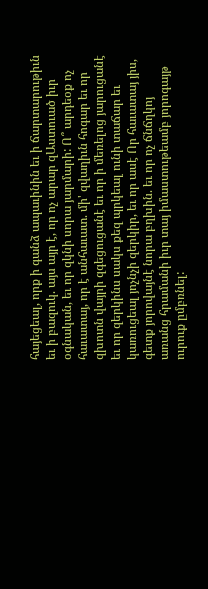հայեցեալ, որք ի գանձ ապաւինին եւ ի ճարտարութիւն եւ ի բազուկ. այս այր է, որ ոչ արար զԱստուած իւր օգնական, եւ որ զկնի սորա յարմարի: Ո՞ արդեօք ոչ հաւատայ, որ է անհաւատ. մի' զվաղիւն հոգար եւ որ զխոտն վայրի զգեցուցանէ եւ որ ի մեռելոց յարուցանէ եւ որ զերկինս սակս քեզ պրկեալ ունի տաճար եւ կառուցեալ յոչնչի զերկիր, եւ որ ասէ Որ հաւատայ յիս, գետք յորովայնէ նորա բղխին. եւ որ ոչ ճնճղկոյ առանց հրամանի իւր տայ իմաստութեամբ յորոգայթ ուրուք ըմբռնել: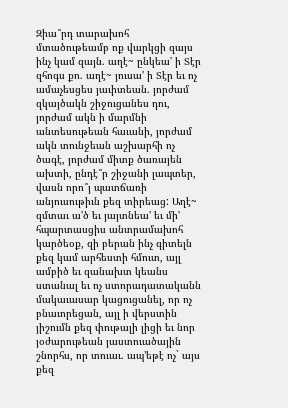Զիա՞րդ տարախոհ մտածութեամբ ոք վարկցի զայս ինչ կամ զայն. աղէ~ ընկեա' ի Տէր զհոգս քո. աղէ~ յուսա' ի Տէր եւ ոչ ամաչեսցես յաւիտեան. յորժամ զկայծակն շիջուցանես դու, յորժամ ակն ի մարմնի անտեսութեան հաւանի, յորժամ ակն տունջեան աշխարհի ոչ ծագէ, յորժամ միտք ծառայեն ախտի, ընդէ՞ր շիջանի լապտեր, վասն որո՞յ պատճառի անյուսութիւն քեզ տիրեաց: Աղէ~ զմտաւ ա'ծ եւ յայտնեա' եւ մի' հպարտասցիս անտրամախոհ կարծեօք, զի բերան ինչ գիտելն քեզ կամ արհեստի հմուտ, այլ ամբիծ եւ զանախտ կեանս ստանալ եւ ոչ ստորադատականն մակաւասար կացուցանել, որ ոչ բնաւորեցան, այլ ի վերստին յիշումն քեզ փութալի լիցի եւ նոր յօժարութեան յաստուածային շնորհս, որ տուաւ. ապ՚եթէ ոչ` այս քեզ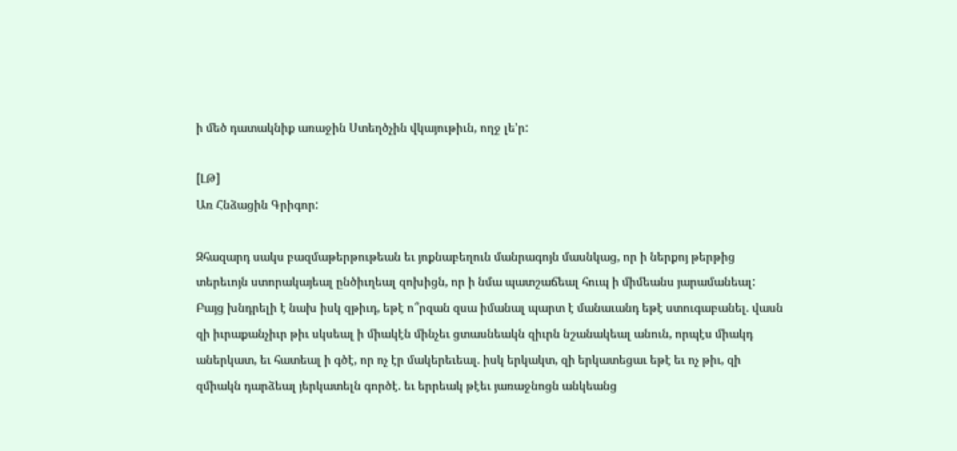ի մեծ դատակնիք առաջին Ստեղծչին վկայութիւն, ողջ լե'ր:

[ԼԹ]
Առ Հնձացին Գրիգոր:

Զհազարդ սակս բազմաթերթութեան եւ յոքնաբեղուն մանրագոյն մասնկաց, որ ի ներքոյ թերթից տերեւոյն ստորակայեալ ընծիւղեալ զոխիցն, որ ի նմա պատշաճեալ հուպ ի միմեանս յարամանեալ: Բայց խնդրելի է նախ իսկ զթիւդ, եթէ ո՞րզան զսա իմանալ պարտ է մանաւանդ եթէ ստուգաբանել. վասն զի իւրաքանչիւր թիւ սկսեալ ի միակէն մինչեւ ցտասնեակն զիւրն նշանակեալ անուն, որպէս միակդ աներկատ, եւ հատեալ ի գծէ, որ ոչ էր մակերեւեալ. իսկ երկակտ, զի երկատեցաւ եթէ եւ ոչ թիւ, զի զմիակն դարձեալ յերկատելն գործէ. եւ երրեակ թէեւ յառաջնոցն անկեանց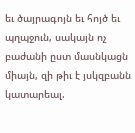եւ ծայրագոյն եւ հոյծ եւ պղպջուն, սակայն ոչ բաժանի ըստ մասնկացն միայն, զի թիւ է յսկզբանն կատարեալ.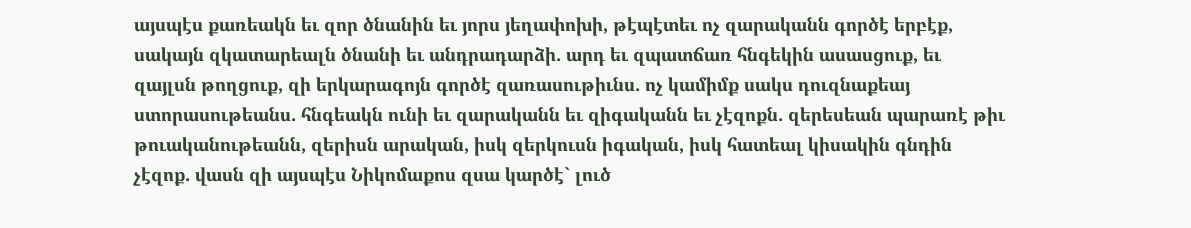այսպէս քառեակն եւ զոր ծնանին եւ յորս յեղափոխի, թէպէտեւ ոչ զարականն գործէ երբէք, սակայն զկատարեալն ծնանի եւ անդրադարձի. արդ եւ զպատճառ հնգեկին ասասցուք, եւ զայլսն թողցուք, զի երկարագոյն գործէ զառասութիւնս. ոչ կամիմք սակս դուզնաքեայ ստորասութեանս. հնգեակն ունի եւ զարականն եւ զիգականն եւ չէզոքն. զերեսեան պարառէ թիւ թուականութեանն, զերիսն արական, իսկ զերկուսն իգական, իսկ հատեալ կիսակին գնդին չէզոք. վասն զի այսպէս Նիկոմաքոս զսա կարծէ` լուծ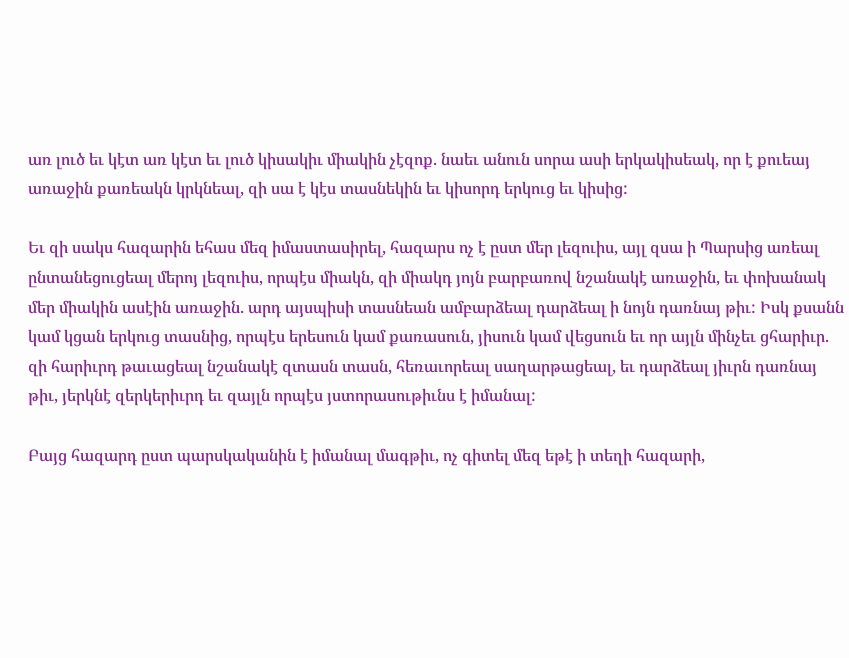առ լուծ եւ կէտ առ կէտ եւ լուծ կիսակիւ միակին չէզոք. նաեւ անուն սորա ասի երկակիսեակ, որ է քուեայ առաջին քառեակն կրկնեալ, զի սա է կէս տասնեկին եւ կիսորդ երկուց եւ կիսից:

Եւ զի սակս հազարին եհաս մեզ իմաստասիրել, հազարս ոչ է ըստ մեր լեզուիս, այլ զսա ի Պարսից առեալ ընտանեցուցեալ մերոյ լեզուիս, որպէս միակն, զի միակդ յոյն բարբառով նշանակէ առաջին, եւ փոխանակ մեր միակին ասէին առաջին. արդ այսպիսի տասնեան ամբարձեալ դարձեալ ի նոյն դառնայ թիւ: Իսկ քսանն կամ կցան երկուց տասնից, որպէս երեսուն կամ քառասուն, յիսուն կամ վեցսուն եւ որ այլն մինչեւ ցհարիւր. զի հարիւրդ թաւացեալ նշանակէ զտասն տասն, հեռաւորեալ սաղարթացեալ, եւ դարձեալ յիւրն դառնայ թիւ, յերկնէ զերկերիւրդ եւ զայլն որպէս յստորասութիւնս է իմանալ:

Բայց հազարդ ըստ պարսկականին է իմանալ մագթիւ, ոչ գիտել մեզ եթէ ի տեղի հազարի,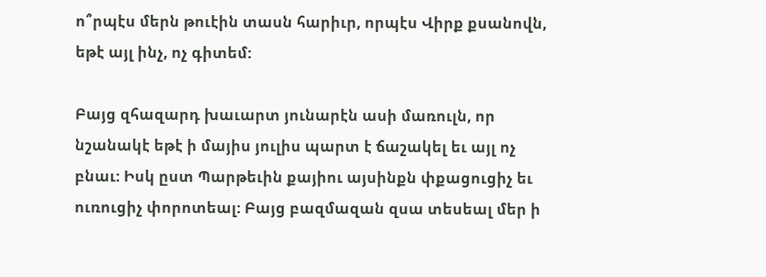ո՞րպէս մերն թուէին տասն հարիւր, որպէս Վիրք քսանովն, եթէ այլ ինչ, ոչ գիտեմ:

Բայց զհազարդ խաւարտ յունարէն ասի մառուլն, որ նշանակէ եթէ ի մայիս յուլիս պարտ է ճաշակել եւ այլ ոչ բնաւ: Իսկ ըստ Պարթեւին քայիու այսինքն փքացուցիչ եւ ուռուցիչ փորոտեալ: Բայց բազմազան զսա տեսեալ մեր ի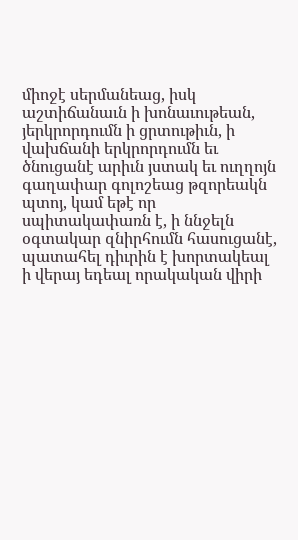միոջէ սերմանեաց, իսկ աշտիճանաւն ի խոնաւութեան, յերկրորդումն ի ցրտութիւն, ի վախճանի երկրորդումն եւ ծնուցանէ արիւն յստակ եւ ուղղոյն գաղափար գոլոշեաց թզորեակն պտոյ, կամ եթէ որ սպիտակափառն է, ի ննջելն օգտակար զնիրհումն հասուցանէ, պատահել դիւրին է խորտակեալ ի վերայ եդեալ որակական վիրի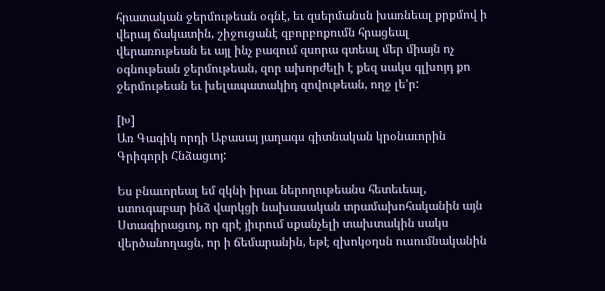հրատական ջերմութեան օգնէ, եւ զսերմանսն խառնեալ քրքմով ի վերայ ճակատին, շիջուցանէ զբորբոքումն հրացեալ վերառութեան եւ այլ ինչ բազում զսորա գտեալ մեր միայն ոչ օգնութեան ջերմութեան, զոր ախորժելի է քեզ սակս գլխոյդ քո ջերմութեան եւ խելապատակիդ զովութեան, ողջ լե'ր:

[Խ]
Առ Գագիկ որդի Աբասայ յաղագս գիտնական կրօնաւորին Գրիգորի Հնձացւոյ:

Ես բնաւորեալ եմ զկնի իրաւ ներողութեանս հետեւեալ, ստուգաբար ինձ վարկցի նախասական տրամախոհականին այն Ստագիրացւոյ, որ գրէ յիւրում սքանչելի տախտակին սակս վերծանողացն, որ ի ճեմարանին, եթէ զխոկօղսն ուսումնականին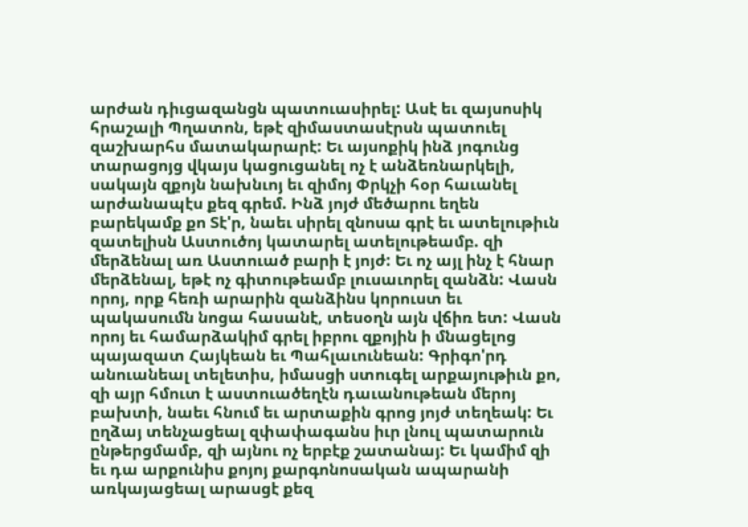արժան դիւցազանցն պատուասիրել: Ասէ եւ զայսոսիկ հրաշալի Պղատոն, եթէ զիմաստասէրսն պատուել զաշխարհս մատակարարէ: Եւ այսոքիկ ինձ յոգունց տարացոյց վկայս կացուցանել ոչ է անձեռնարկելի, սակայն զքոյն նախնւոյ եւ զիմոյ Փրկչի հօր հաւանել արժանապէս քեզ գրեմ. Ինձ յոյժ մեծարու եղեն բարեկամք քո Տէ'ր, նաեւ սիրել զնոսա գրէ եւ ատելութիւն զատելիսն Աստուծոյ կատարել ատելութեամբ. զի մերձենալ առ Աստուած բարի է յոյժ: Եւ ոչ այլ ինչ է հնար մերձենալ, եթէ ոչ գիտութեամբ լուսաւորել զանձն: Վասն որոյ, որք հեռի արարին զանձինս կորուստ եւ պակասումն նոցա հասանէ, տեսօղն այն վճիռ ետ: Վասն որոյ եւ համարձակիմ գրել իբրու զքոյին ի մնացելոց պայազատ Հայկեան եւ Պահլաւունեան: Գրիգո'րդ անուանեալ տելետիս, իմասցի ստուգել արքայութիւն քո, զի այր հմուտ է աստուածեղէն դաւանութեան մերոյ բախտի, նաեւ հնում եւ արտաքին գրոց յոյժ տեղեակ: Եւ ըղձայ տենչացեալ զփափագանս իւր լնուլ պատարուն ընթերցմամբ, զի այնու ոչ երբէք շատանայ: Եւ կամիմ զի եւ դա արքունիս քոյոյ քարգոնոսական ապարանի առկայացեալ արասցէ քեզ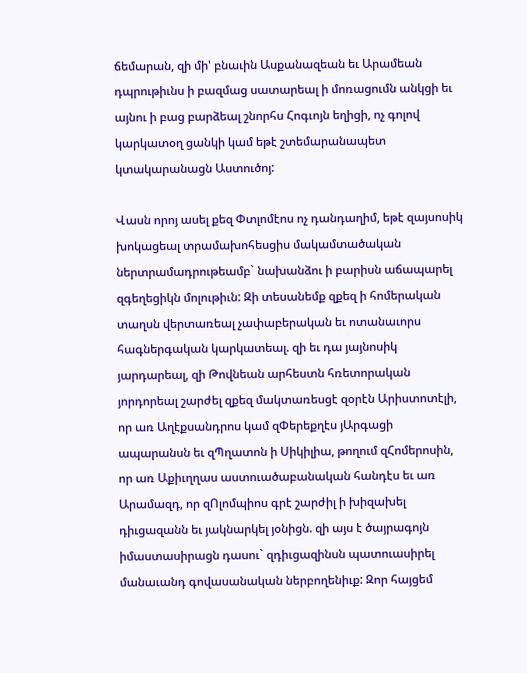ճեմարան, զի մի' բնաւին Ասքանազեան եւ Արամեան դպրութիւնս ի բազմաց սատարեալ ի մոռացումն անկցի եւ այնու ի բաց բարձեալ շնորհս Հոգւոյն եղիցի, ոչ գոլով կարկատօղ ցանկի կամ եթէ շտեմարանապետ կտակարանացն Աստուծոյ:

Վասն որոյ ասել քեզ Փտլոմէոս ոչ դանդաղիմ, եթէ զայսոսիկ խոկացեալ տրամախոհեսցիս մակամտածական ներտրամադրութեամբ` նախանձու ի բարիսն աճապարել զգեղեցիկն մոլութիւն: Զի տեսանեմք զքեզ ի հոմերական տաղսն վերտառեալ չափաբերական եւ ոտանաւորս հագներգական կարկատեալ. զի եւ դա յայնոսիկ յարդարեալ, զի Թովնեան արհեստն հռետորական յորդորեալ շարժել զքեզ մակտառեսցէ զօրէն Արիստոտէլի, որ առ Աղէքսանդրոս կամ զՓերեքղէս յԱրգացի ապարանսն եւ զՊղատոն ի Սիկիլիա, թողում զՀոմերոսին, որ առ Աքիւղղաս աստուածաբանական հանդէս եւ առ Արամազդ, որ զՈլոմպիոս գրէ շարժիլ ի խիզախել դիւցազանն եւ յակնարկել յօնիցն. զի այս է ծայրագոյն իմաստասիրացն դասու` զդիւցազինսն պատուասիրել մանաւանդ գովասանական ներբողենիւք: Զոր հայցեմ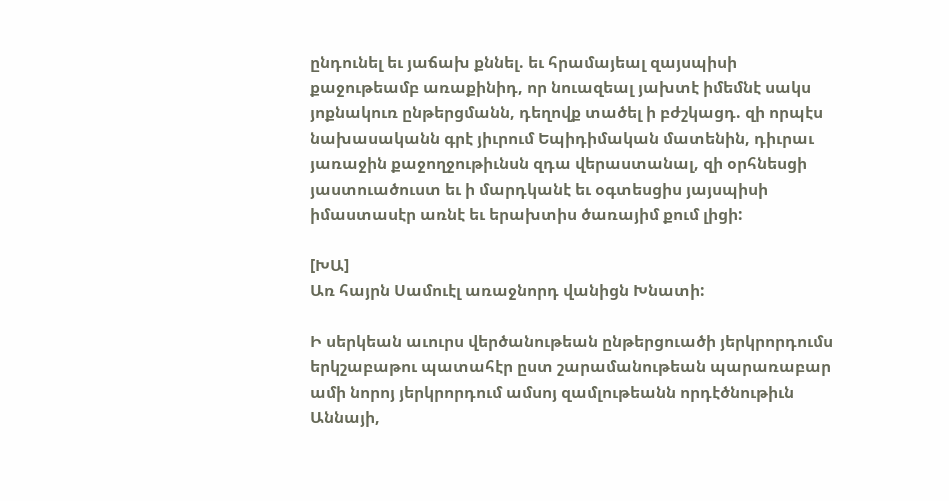ընդունել եւ յաճախ քննել. եւ հրամայեալ զայսպիսի քաջութեամբ առաքինիդ, որ նուազեալ յախտէ իմեմնէ սակս յոքնակուռ ընթերցմանն, դեղովք տածել ի բժշկացդ. զի որպէս նախասականն գրէ յիւրում Եպիդիմական մատենին, դիւրաւ յառաջին քաջողջութիւնսն զդա վերաստանալ, զի օրհնեսցի յաստուածուստ եւ ի մարդկանէ եւ օգտեսցիս յայսպիսի իմաստասէր առնէ եւ երախտիս ծառայիմ քում լիցի:

[ԽԱ]
Առ հայրն Սամուէլ առաջնորդ վանիցն Խնատի:

Ի սերկեան աւուրս վերծանութեան ընթերցուածի յերկրորդումս երկշաբաթու պատահէր ըստ շարամանութեան պարառաբար ամի նորոյ յերկրորդում ամսոյ զամլութեանն որդէծնութիւն Աննայի,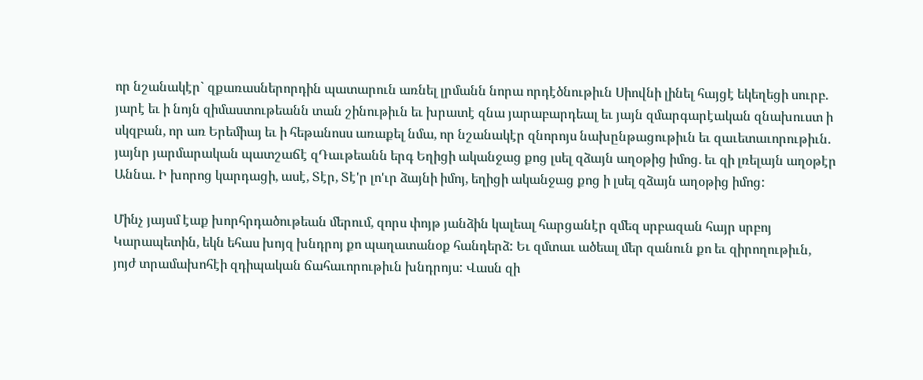որ նշանակէր` զքառասներորդին պատարուն առնել լրմանն նորա որդէծնութիւն Սիովնի լինել հայցէ եկեղեցի սուրբ. յարէ եւ ի նոյն զիմաստութեանն տան շինութիւն եւ խրատէ զնա յարաբարդեալ եւ յայն զմարգարէական զնախուստ ի սկզբան, որ առ Երեմիայ եւ ի հեթանոսս առաքել նմա, որ նշանակէր զնորոյս նախընթացութիւն եւ զաւետաւորութիւն. յայնր յարմարական պատշաճէ զԴաւթեանն երգ Եղիցի ականջաց քոց լսել զձայն աղօթից իմոց. եւ զի լռելայն աղօթէր Աննա. Ի խորոց կարդացի, ասէ, Տէր, Տէ'ր լո'ւր ձայնի իմոյ, եղիցի ականջաց քոց ի լսել զձայն աղօթից իմոց:

Մինչ յայսմ էաք խորհրդածութեան մերում, զորս փոյթ յանձին կալեալ հարցանէր զմեզ սրբազան հայր սրբոյ Կարապետին, եկն եհաս խոյզ խնդրոյ քո պաղատանօք հանդերձ: Եւ զմտաւ ածեալ մեր զանուն քո եւ զիրողութիւն, յոյժ տրամախոհէի զդիպական ճահաւորութիւն խնդրոյս: Վասն զի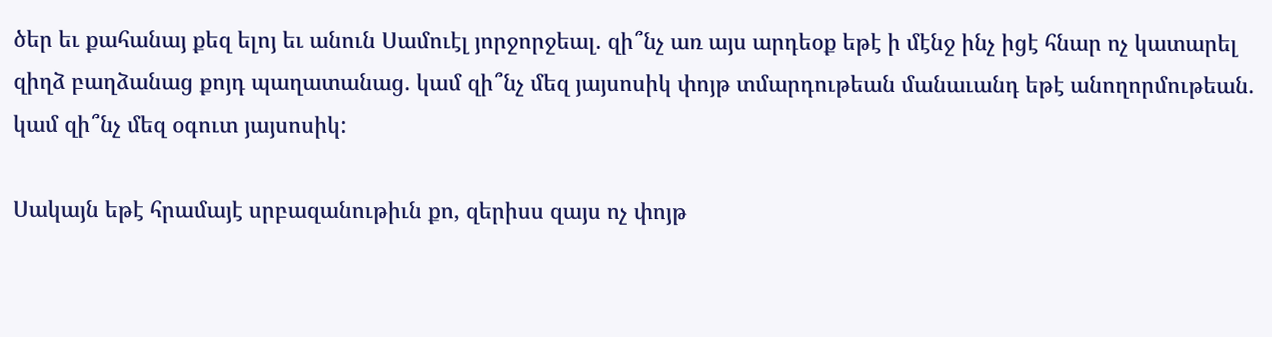ծեր եւ քահանայ քեզ ելոյ եւ անուն Սամուէլ յորջորջեալ. զի՞նչ առ այս արդեօք եթէ ի մէնջ ինչ իցէ հնար ոչ կատարել զիղձ բաղձանաց քոյդ պաղատանաց. կամ զի՞նչ մեզ յայսոսիկ փոյթ տմարդութեան մանաւանդ եթէ անողորմութեան. կամ զի՞նչ մեզ օգուտ յայսոսիկ:

Սակայն եթէ հրամայէ սրբազանութիւն քո, զերիսս զայս ոչ փոյթ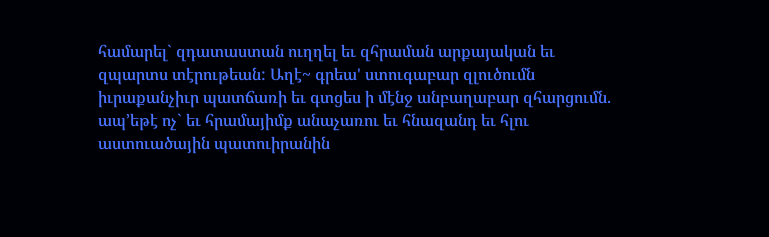համարել` զդատաստան ուղղել եւ զհրաման արքայական եւ զպարտս տէրութեան: Աղէ~ գրեա' ստուգաբար զլուծումն իւրաքանչիւր պատճառի եւ գտցես ի մէնջ անբաղաբար զհարցումն. ապ՚եթէ ոչ` եւ հրամայիմք անաչառու եւ հնազանդ եւ հլու աստուածային պատուիրանին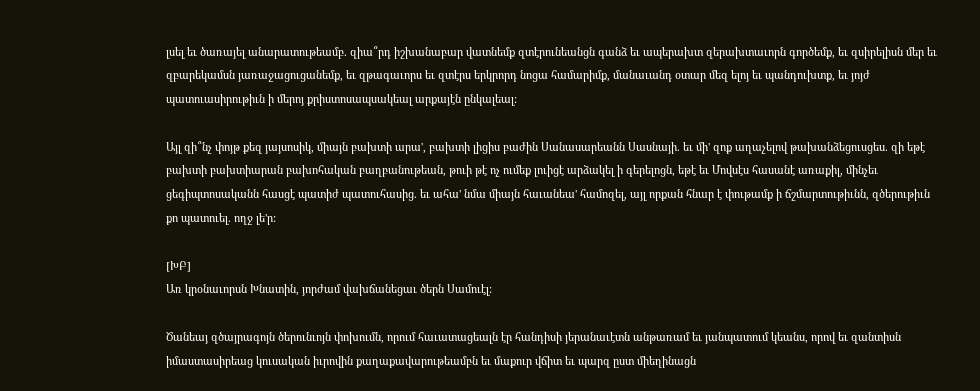լսել եւ ծառայել անարատութեամբ. զիա՞րդ իշխանաբար վատնեմք զտէրունեանցն գանձ եւ ապերախտ զերախտաւորն գործեմք, եւ զսիրելիսն մեր եւ զբարեկամսն յառաջացուցանեմք, եւ զթագաւորս եւ զտէրս երկրորդ նոցա համարիմք, մանաւանդ օտար մեզ ելոյ եւ պանդուխտք, եւ յոյժ պատուասիրութիւն ի մերոյ քրիստոսապսակեալ արքայէն ընկալեալ:

Այլ զի՞նչ փոյթ քեզ յայսոսիկ, միայն բախտի արա', բախտի լիցիս բաժին Սանասարեանն Սասնայի. եւ մի' զոք աղաչելով թախանձեցուսցես. զի եթէ բախտի բախտիարան բախոհական բաղբանութեան, թուի թէ ոչ ումեք լուիցէ արձակել ի գերելոցն, եթէ եւ Մովսէս հասանէ առաքիլ, մինչեւ ցեգիպտոսականն հասցէ պատիժ պատուհասից. եւ ահա' նմա միայն հաւանեա' համոզել, այլ որքան հնար է փութամք ի ճշմարտութիւնն, զծերութիւն քո պատուել. ողջ լե'ր:

[ԽԲ]
Առ կրօնաւորսն Խնատին, յորժամ վախճանեցաւ ծերն Սամուէլ:

Ծանեայ զծայրագոյն ծերունւոյն փոխումն, որում հաւատացեալն էր հանդիսի յերանաւէտն անթառամ եւ յանպատում կեանս, որով եւ զանտիսն իմաստասիրեաց կուսական իւրովին քաղաքավարութեամբն եւ մաքուր վճիտ եւ պարզ ըստ միեղինացն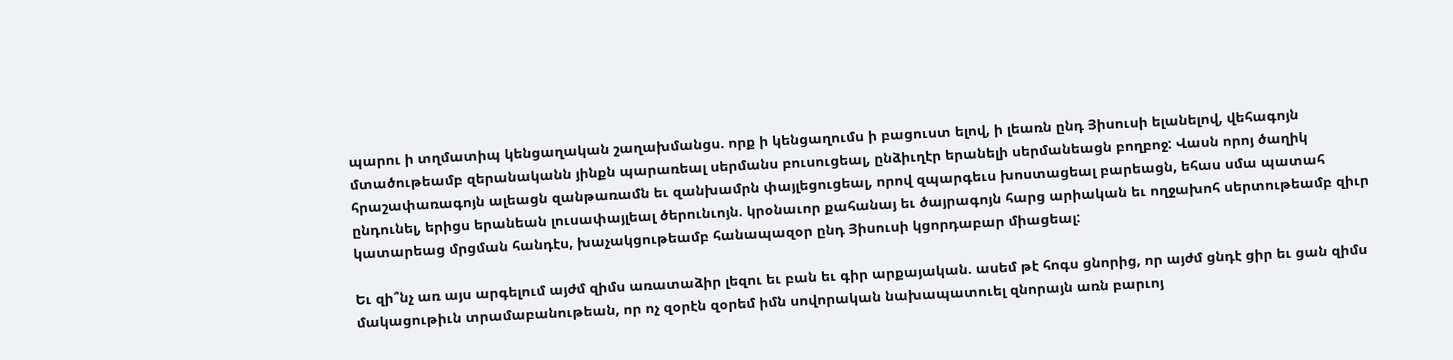պարու ի տղմատիպ կենցաղական շաղախմանցս. որք ի կենցաղումս ի բացուստ ելով, ի լեառն ընդ Յիսուսի ելանելով, վեհագոյն մտածութեամբ զերանականն յինքն պարառեալ սերմանս բուսուցեալ, ընձիւղէր երանելի սերմանեացն բողբոջ: Վասն որոյ ծաղիկ հրաշափառագոյն ալեացն զանթառամն եւ զանխամրն փայլեցուցեալ, որով զպարգեւս խոստացեալ բարեացն, եհաս սմա պատահ ընդունել, երիցս երանեան լուսափայլեալ ծերունւոյն. կրօնաւոր քահանայ եւ ծայրագոյն հարց արիական եւ ողջախոհ սերտութեամբ զիւր կատարեաց մրցման հանդէս, խաչակցութեամբ հանապազօր ընդ Յիսուսի կցորդաբար միացեալ:

Եւ զի՞նչ առ այս արգելում այժմ զիմս առատաձիր լեզու եւ բան եւ գիր արքայական. ասեմ թէ հոգս ցնորից, որ այժմ ցնդէ ցիր եւ ցան զիմս մակացութիւն տրամաբանութեան, որ ոչ զօրէն զօրեմ իմն սովորական նախապատուել զնորայն առն բարւոյ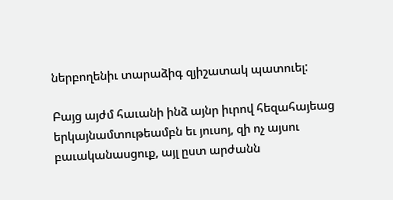ներբողենիւ տարաձիգ զյիշատակ պատուել:

Բայց այժմ հաւանի ինձ այնր իւրով հեզահայեաց երկայնամտութեամբն եւ յուսոյ, զի ոչ այսու բաւականասցուք, այլ ըստ արժանն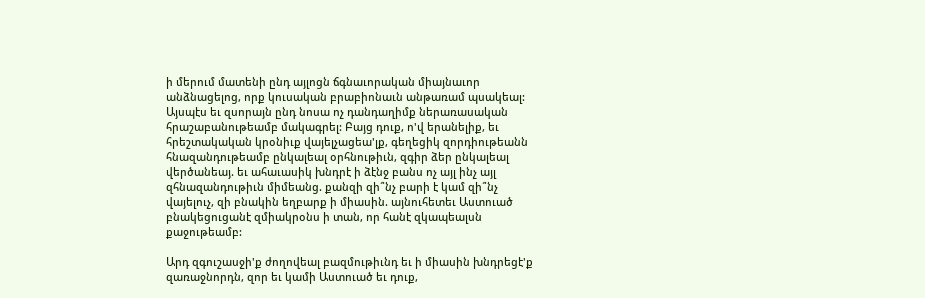ի մերում մատենի ընդ այլոցն ճգնաւորական միայնաւոր անձնացելոց, որք կուսական բրաբիոնաւն անթառամ պսակեալ: Այսպէս եւ զսորայն ընդ նոսա ոչ դանդաղիմք ներառասական հրաշաբանութեամբ մակագրել: Բայց դուք, ո'վ երանելիք, եւ հրեշտակական կրօնիւք վայելչացեա'լք, գեղեցիկ զորդիութեանն հնազանդութեամբ ընկալեալ օրհնութիւն, զգիր ձեր ընկալեալ վերծանեայ. եւ ահաւասիկ խնդրէ ի ձէնջ բանս ոչ այլ ինչ այլ զհնազանդութիւն միմեանց. քանզի զի՞նչ բարի է կամ զի՞նչ վայելուչ, զի բնակին եղբարք ի միասին. այնուհետեւ Աստուած բնակեցուցանէ զմիակրօնս ի տան, որ հանէ զկապեալսն քաջութեամբ:

Արդ զգուշասջի'ք ժողովեալ բազմութիւնդ եւ ի միասին խնդրեցէ'ք զառաջնորդն, զոր եւ կամի Աստուած եւ դուք,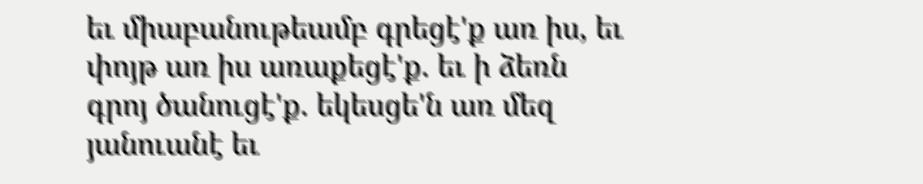եւ միաբանութեամբ գրեցէ'ք առ իս, եւ փոյթ առ իս առաքեցէ'ք. եւ ի ձեռն գրոյ ծանուցէ'ք. եկեսցե'ն առ մեզ յանուանէ եւ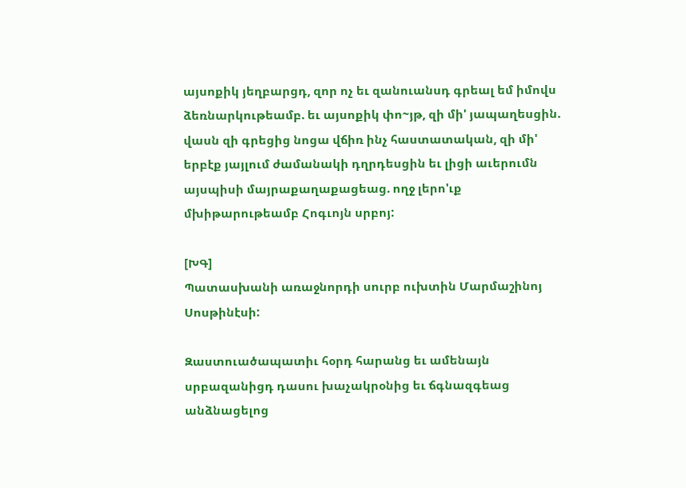այսոքիկ յեղբարցդ, զոր ոչ եւ զանուանսդ գրեալ եմ իմովս ձեռնարկութեամբ. եւ այսոքիկ փո~յթ, զի մի' յապաղեսցին. վասն զի գրեցից նոցա վճիռ ինչ հաստատական, զի մի' երբէք յայլում ժամանակի դղրդեսցին եւ լիցի աւերումն այսպիսի մայրաքաղաքացեաց. ողջ լերո'ւք մխիթարութեամբ Հոգւոյն սրբոյ:

[ԽԳ]
Պատասխանի առաջնորդի սուրբ ուխտին Մարմաշինոյ Սոսթինէսի:

Զաստուածապատիւ հօրդ հարանց եւ ամենայն սրբազանիցդ դասու խաչակրօնից եւ ճգնազգեաց անձնացելոց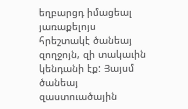եղբարցդ իմացեալ յառաքելոյս հրեշտակէ ծանեայ զողջոյն, զի տակաւին կենդանի էք: Յայսմ ծանեայ զաստուածային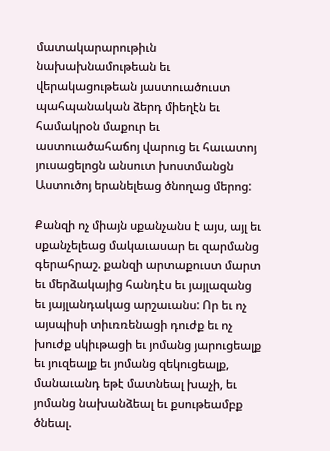մատակարարութիւն նախախնամութեան եւ վերակացութեան յաստուածուստ պահպանական ձերդ միեղէն եւ համակրօն մաքուր եւ աստուածահաճոյ վարուց եւ հաւատոյ յուսացելոցն անսուտ խոստմանցն Աստուծոյ երանելեաց ծնողաց մերոց:

Քանզի ոչ միայն սքանչանս է այս, այլ եւ սքանչելեաց մակաւասար եւ զարմանց գերահրաշ. քանզի արտաքուստ մարտ եւ մերձակայից հանդէս եւ յայլազանց եւ յայլանդակաց արշաւանս: Որ եւ ոչ այսպիսի տիւռռենացի դուժք եւ ոչ խուժք սկիւթացի եւ յոմանց յարուցեալք եւ յուզեալք եւ յոմանց զեկուցեալք, մանաւանդ եթէ մատնեալ խաչի, եւ յոմանց նախանձեալ եւ քսութեամբք ծնեալ.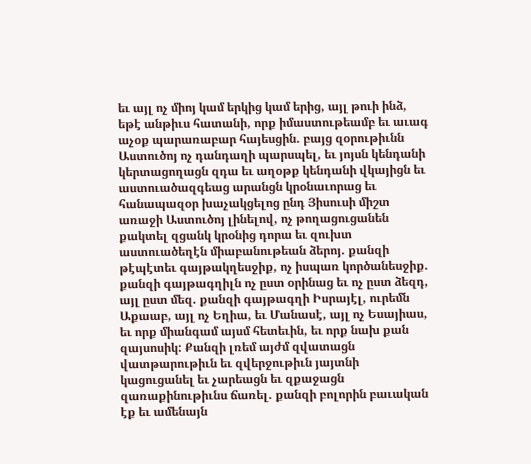եւ այլ ոչ միոյ կամ երկից կամ երից, այլ թուի ինձ, եթէ անթիւս հատանի, որք իմաստութեամբ եւ աւագ աչօք պարառաբար հայեսցին. բայց զօրութիւնն Աստուծոյ ոչ դանդաղի պարսպել, եւ յոյսն կենդանի կերտացողացն զդա եւ աղօթք կենդանի վկայիցն եւ աստուածազգեաց արանցն կրօնաւորաց եւ հանապազօր խաչակցելոց ընդ Յիսուսի միշտ առաջի Աստուծոյ լինելով, ոչ թողացուցանեն քակտել զցանկ կրօնից դորա եւ զուխտ աստուածեղէն միաբանութեան ձերոյ. քանզի թէպէտեւ գայթակղեսջիք, ոչ իսպառ կործանեսջիք. քանզի գայթագղիլն ոչ ըստ օրինաց եւ ոչ ըստ ձեզդ, այլ ըստ մեզ. քանզի գայթագղի Իսրայէլ, ուրեմն Աքաաբ, այլ ոչ Եղիա, եւ Մանասէ, այլ ոչ Եսայիաս, եւ որք միանգամ այսմ հետեւին, եւ որք նախ քան զայսոսիկ: Քանզի լռեմ այժմ զվատացն վատթարութիւն եւ զվերջութիւն յայտնի կացուցանել եւ չարեացն եւ զքաջացն զառաքինութիւնս ճառել. քանզի բոլորին բաւական էք եւ ամենայն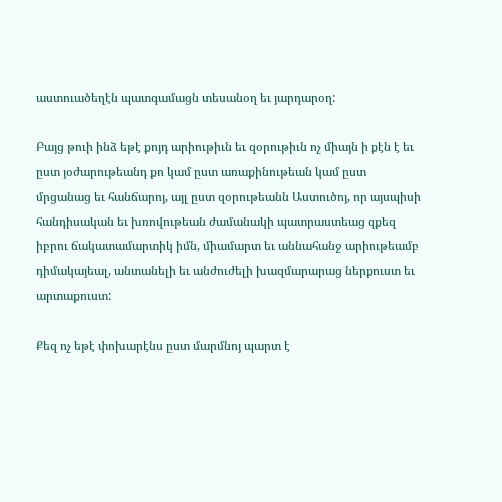աստուածեղէն պատգամացն տեսանօղ եւ յարդարօղ:

Բայց թուի ինձ եթէ քոյդ արիութիւն եւ զօրութիւն ոչ միայն ի քէն է եւ ըստ յօժարութեանդ քո կամ ըստ առաքինութեան կամ ըստ մրցանաց եւ հանճարոյ, այլ ըստ զօրութեանն Աստուծոյ, որ այսպիսի հանդիսական եւ խռովութեան ժամանակի պատրաստեաց զքեզ իբրու ճակատամարտիկ իմն, միամարտ եւ աննահանջ արիութեամբ դիմակայեալ, անտանելի եւ անժուժելի խազմարարաց ներքուստ եւ արտաքուստ:

Քեզ ոչ եթէ փոխարէնս ըստ մարմնոյ պարտ է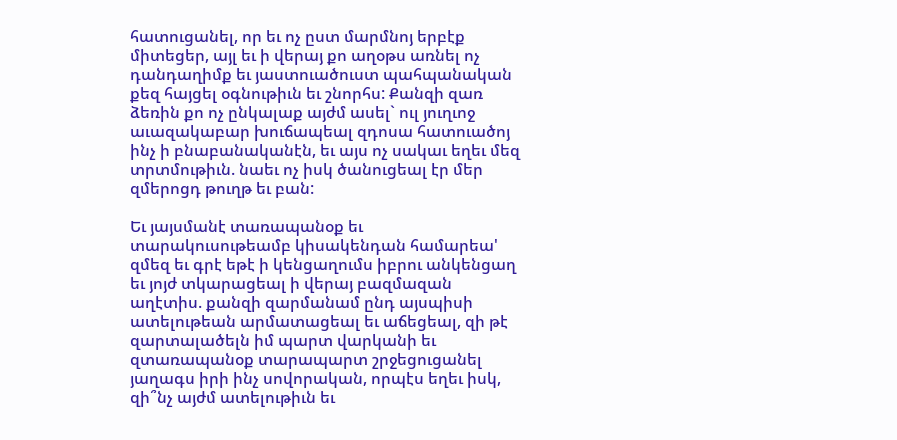հատուցանել, որ եւ ոչ ըստ մարմնոյ երբէք միտեցեր, այլ եւ ի վերայ քո աղօթս առնել ոչ դանդաղիմք եւ յաստուածուստ պահպանական քեզ հայցել օգնութիւն եւ շնորհս: Քանզի զառ ձեռին քո ոչ ընկալաք այժմ ասել` ուլ յուղւոջ աւազակաբար խուճապեալ զդոսա հատուածոյ ինչ ի բնաբանականէն, եւ այս ոչ սակաւ եղեւ մեզ տրտմութիւն. նաեւ ոչ իսկ ծանուցեալ էր մեր զմերոցդ թուղթ եւ բան:

Եւ յայսմանէ տառապանօք եւ տարակուսութեամբ կիսակենդան համարեա' զմեզ եւ գրէ եթէ ի կենցաղումս իբրու անկենցաղ եւ յոյժ տկարացեալ ի վերայ բազմազան աղէտիս. քանզի զարմանամ ընդ այսպիսի ատելութեան արմատացեալ եւ աճեցեալ, զի թէ զարտալածելն իմ պարտ վարկանի եւ զտառապանօք տարապարտ շրջեցուցանել յաղագս իրի ինչ սովորական, որպէս եղեւ իսկ, զի՞նչ այժմ ատելութիւն եւ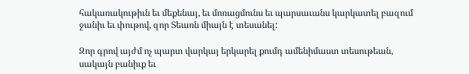հակառակութիւն եւ մեքենայ, եւ մոռացմունս եւ պարսաւանս կարկատել բազում ջանիւ եւ փութով, զոր Տեառն միայն է տեսանել:

Զոր գրով այժմ ոչ պարտ վարկայ երկարել քումդ ամենիմաստ տեսութեան, սակայն բանիւք եւ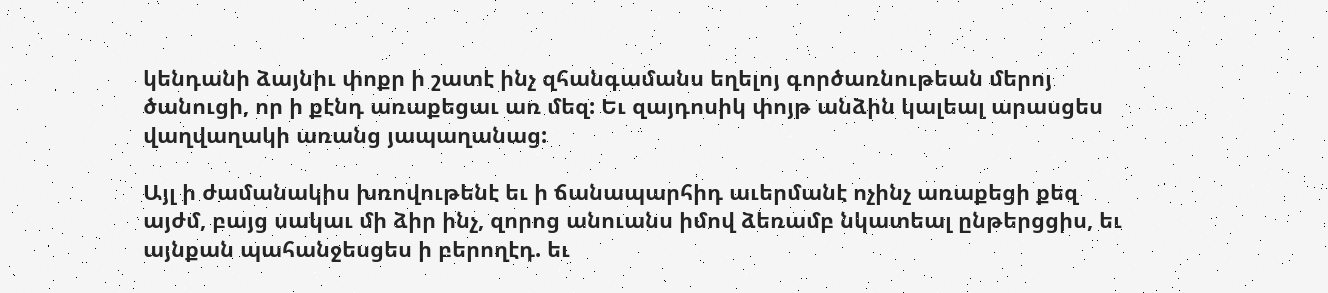կենդանի ձայնիւ փոքր ի շատէ ինչ զհանգամանս եղելոյ գործառնութեան մերոյ ծանուցի, որ ի քէնդ առաքեցաւ առ մեզ: Եւ զայդոսիկ փոյթ անձին կալեալ արասցես վաղվաղակի առանց յապաղանաց:

Այլ ի ժամանակիս խռովութենէ եւ ի ճանապարհիդ աւերմանէ ոչինչ առաքեցի քեզ այժմ, բայց սակաւ մի ձիր ինչ, զորոց անուանս իմով ձեռամբ նկատեալ ընթերցցիս, եւ այնքան պահանջեսցես ի բերողէդ. եւ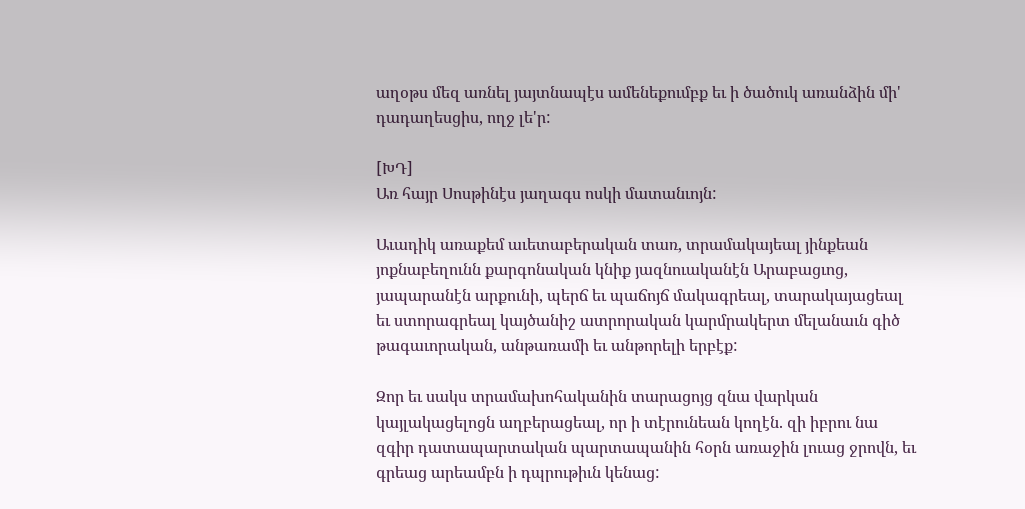աղօթս մեզ առնել յայտնապէս ամենեքումբք եւ ի ծածուկ առանձին մի' դադաղեսցիս, ողջ լե'ր:

[ԽԴ]
Առ հայր Սոսթինէս յաղագս ոսկի մատանւոյն:

Աւադիկ առաքեմ աւետաբերական տառ, տրամակայեալ յինքեան յոքնաբեղունն քարգոնական կնիք յազնուականէն Արաբացւոց, յապարանէն արքունի, պերճ եւ պաճոյճ մակագրեալ, տարակայացեալ եւ ստորագրեալ կայծանիշ ատրորական կարմրակերտ մելանաւն գիծ թագաւորական, անթառամի եւ անթորելի երբէք:

Զոր եւ սակս տրամախոհականին տարացոյց զնա վարկան կայլակացելոցն աղբերացեալ, որ ի տէրունեան կողէն. զի իբրու նա զգիր դատապարտական պարտապանին հօրն առաջին լուաց ջրովն, եւ գրեաց արեամբն ի դպրութիւն կենաց: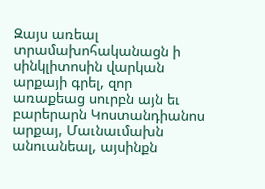Զայս առեալ տրամախոհականացն ի սինկլիտոսին վարկան արքայի գրել, զոր առաքեաց սուրբն այն եւ բարերարն Կոստանդիանոս արքայ, Մաւնաւմախն անուանեալ, այսինքն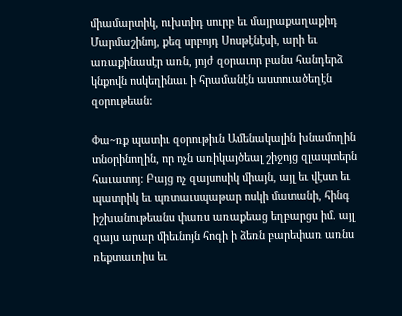միամարտիկ, ուխտիդ սուրբ եւ մայրաքաղաքիդ Մարմաշինոյ, քեզ սրբոյդ Սոսթէնէսի, արի եւ առաքինասէր առն, յոյժ զօրաւոր բանս հանդերձ կնքովն ոսկեղինաւ ի հրամանէն աստուածեղէն զօրութեան:

Փա~ռք պատիւ զօրութիւն Ամենակալին խնամողին տնօրինողին, որ ոչն առիկայծեալ շիջոյց զլապտերն հաւատոյ: Բայց ոչ զայսոսիկ միայն, այլ եւ վէստ եւ պատրիկ եւ պռտաւսպաթար ոսկի մատանի, հինգ իշխանութեանս փառս առաքեաց եղբարցս իմ. այլ զայս արար միեւնոյն հոգի ի ձեռն բարեփառ առնս ռեքտաւռիս եւ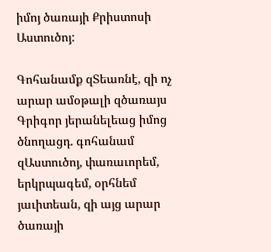իմոյ ծառայի Քրիստոսի Աստուծոյ:

Գոհանամք զՏեառնէ, զի ոչ արար ամօթալի զծառայս Գրիգոր յերանելեաց իմոց ծնողացդ. գոհանամ զԱստուծոյ, փառաւորեմ, երկրպագեմ, օրհնեմ յաւիտեան, զի այց արար ծառայի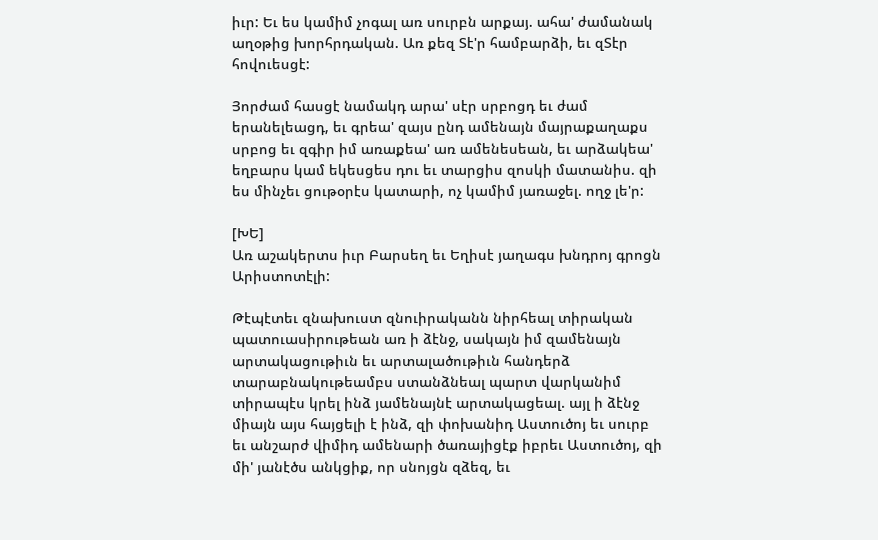իւր: Եւ ես կամիմ չոգալ առ սուրբն արքայ. ահա' ժամանակ աղօթից խորհրդական. Առ քեզ Տէ'ր համբարձի, եւ զՏէր հովուեսցէ:

Յորժամ հասցէ նամակդ արա' սէր սրբոցդ եւ ժամ երանելեացդ, եւ գրեա' զայս ընդ ամենայն մայրաքաղաքս սրբոց եւ զգիր իմ առաքեա' առ ամենեսեան, եւ արձակեա' եղբարս կամ եկեսցես դու եւ տարցիս զոսկի մատանիս. զի ես մինչեւ ցութօրէս կատարի, ոչ կամիմ յառաջել. ողջ լե'ր:

[ԽԵ]
Առ աշակերտս իւր Բարսեղ եւ Եղիսէ յաղագս խնդրոյ գրոցն Արիստոտէլի:

Թէպէտեւ զնախուստ զնուիրականն նիրհեալ տիրական պատուասիրութեան առ ի ձէնջ, սակայն իմ զամենայն արտակացութիւն եւ արտալածութիւն հանդերձ տարաբնակութեամբս ստանձնեալ պարտ վարկանիմ տիրապէս կրել ինձ յամենայնէ արտակացեալ. այլ ի ձէնջ միայն այս հայցելի է ինձ, զի փոխանիդ Աստուծոյ եւ սուրբ եւ անշարժ վիմիդ ամենարի ծառայիցէք իբրեւ Աստուծոյ, զի մի' յանէծս անկցիք, որ սնոյցն զձեզ, եւ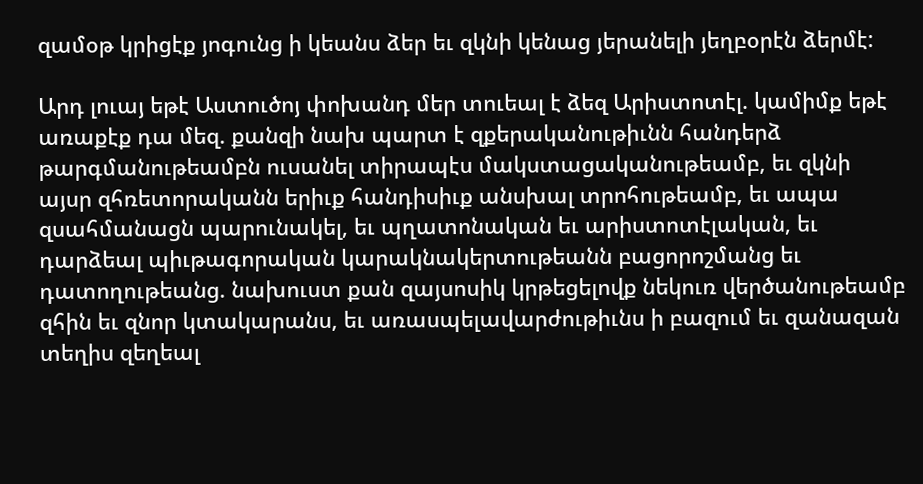զամօթ կրիցէք յոգունց ի կեանս ձեր եւ զկնի կենաց յերանելի յեղբօրէն ձերմէ:

Արդ լուայ եթէ Աստուծոյ փոխանդ մեր տուեալ է ձեզ Արիստոտէլ. կամիմք եթէ առաքէք դա մեզ. քանզի նախ պարտ է զքերականութիւնն հանդերձ թարգմանութեամբն ուսանել տիրապէս մակստացականութեամբ, եւ զկնի այսր զհռետորականն երիւք հանդիսիւք անսխալ տրոհութեամբ, եւ ապա զսահմանացն պարունակել, եւ պղատոնական եւ արիստոտէլական, եւ դարձեալ պիւթագորական կարակնակերտութեանն բացորոշմանց եւ դատողութեանց. նախուստ քան զայսոսիկ կրթեցելովք նեկուռ վերծանութեամբ զհին եւ զնոր կտակարանս, եւ առասպելավարժութիւնս ի բազում եւ զանազան տեղիս զեղեալ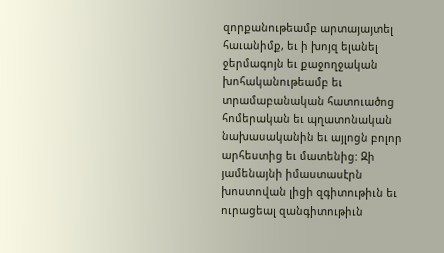զորքանութեամբ արտայայտել հաւանիմք, եւ ի խոյզ ելանել ջերմագոյն եւ քաջողջական խոհականութեամբ եւ տրամաբանական հատուածոց հոմերական եւ պղատոնական նախասականին եւ այլոցն բոլոր արհեստից եւ մատենից: Զի յամենայնի իմաստասէրն խոստովան լիցի զգիտութիւն եւ ուրացեալ զանգիտութիւն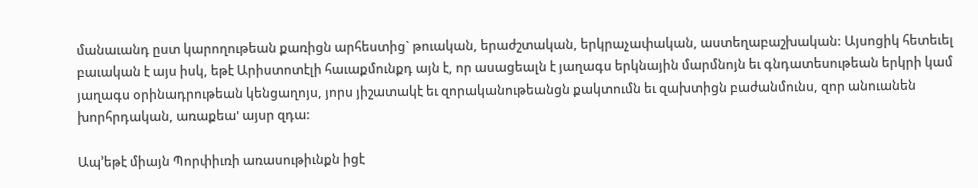մանաւանդ ըստ կարողութեան քառիցն արհեստից` թուական, երաժշտական, երկրաչափական, աստեղաբաշխական: Այսոցիկ հետեւել բաւական է այս իսկ, եթէ Արիստոտէլի հաւաքմունքդ այն է, որ ասացեալն է յաղագս երկնային մարմնոյն եւ գնդատեսութեան երկրի կամ յաղագս օրինադրութեան կենցաղոյս, յորս յիշատակէ եւ զորականութեանցն քակտումն եւ զախտիցն բաժանմունս, զոր անուանեն խորհրդական, առաքեա' այսր զդա:

Ապ՚եթէ միայն Պորփիւռի առասութիւնքն իցէ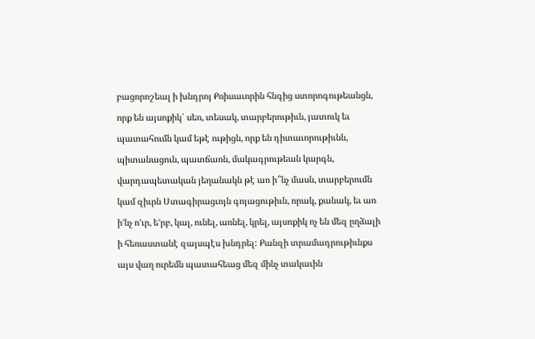բացորոշեալ ի խնդրոյ Քռիսաւորին հնգից ստորոգութեանցն, որք են այսոքիկ` սեռ, տեսակ, տարբերութիւն, յատուկ եւ պատահումն կամ եթէ ութիցն, որք են դիտաւորութիւնն, պիտանացուն, պատճառն, մակագրութեան կարգն, վարդապետական յեղանակն թէ առ ի՞նչ մասն, տարբերումն կամ զիւրն Ստագիրացւոյն գոյացութիւն, որակ, քանակ, եւ առ ի'նչ ո'ւր, ե'րբ, կալ, ունել, առնել, կրել, այսոքիկ ոչ են մեզ ըղձալի ի հեռաստանէ զայսպէս խնդրել: Քանզի տրամադրութիւնքս այս վաղ ուրեմն պատահեաց մեզ մինչ տակաւին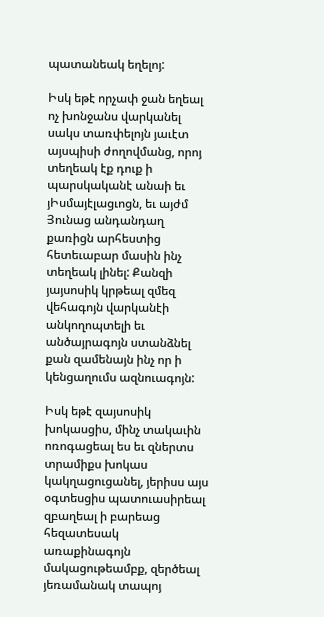պատանեակ եղելոյ:

Իսկ եթէ որչափ ջան եղեալ ոչ խոնջանս վարկանել սակս տառփելոյն յաւէտ այսպիսի ժողովմանց, որոյ տեղեակ էք դուք ի պարսկականէ անաի եւ յԻսմայէլացւոցն, եւ այժմ Յունաց անդանդաղ քառիցն արհեստից հետեւաբար մասին ինչ տեղեակ լինել: Քանզի յայսոսիկ կրթեալ զմեզ վեհագոյն վարկանէի անկողոպտելի եւ անծայրագոյն ստանձնել քան զամենայն ինչ որ ի կենցաղումս ազնուագոյն:

Իսկ եթէ զայսոսիկ խոկասցիս, մինչ տակաւին ոռոգացեալ ես եւ զներտս տրամիքս խոկաս կակղացուցանել, յերիսս այս օգտեսցիս պատուասիրեալ զբաղեալ ի բարեաց հեզատեսակ առաքինագոյն մակացութեամբք, զերծեալ յեռամանակ տապոյ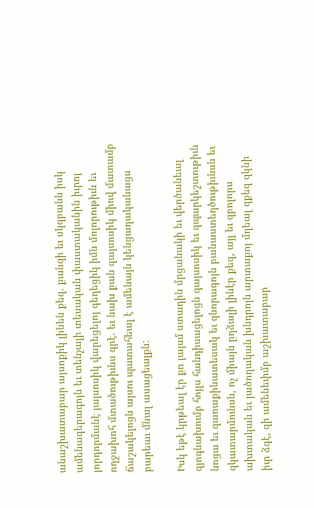անաշխատաբար այսոքիկ լինեն քեզ. քանզի եւ սկզբանն իսկ ամենագերագոյն եւ տենչալի տեսական փաստականին իւրոյ յորդորմանէ յայսոսիկ վարեցելոյ գեղեցիկ իմն մոլորութիւն եւ ողջախոհ մտածութիւնս գրէ. եւ նախ քան զայսոսիկ միով մատամբ ճաշակելոցն այսու պատահեալ է ամենայն կենցաղականացս բարեաւ մնալ ասացեալքն:

Իսկ եթէ կրթեալ էր քո յայսմ ստադին մրցանակի եւ վերծանեալ զյոգնախումբ հոյլս հանդիսացելոցն զայսոսիկ եւ զպարկեշտութիւն նոցա եւ զառաքինատեսակ եւ զնորագոյն բանաստեղծութիւնսն եւ զկատարմունսն, ոչ միայն ըղձալի լինէր քեզ, այլ եւ զբոլորս ախտական եւ յածողական խնդրոյն արտաքոյ մղեալ զքեզ զկնի իւր ձգէ, զի ամենեւիմբ աշխատաբար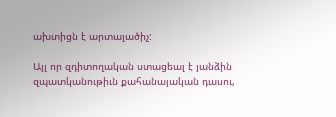ախտիցն է արտալածիչ:

Այլ որ զդիտողական ստացեալ է յանձին զպատկանութիւն քահանայական դասու,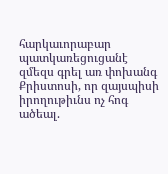հարկաւորաբար պատկառեցուցանէ զմեզս գրել առ փոխանգ Քրիստոսի, որ զայսպիսի իրողութիւնս ոչ հոգ ածեալ.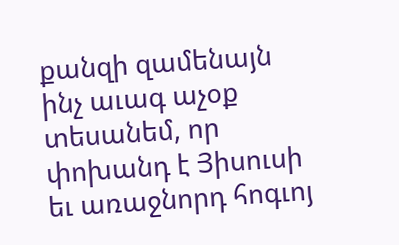քանզի զամենայն ինչ աւագ աչօք տեսանեմ, որ փոխանդ է Յիսուսի եւ առաջնորդ հոգւոյ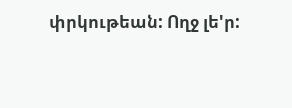փրկութեան: Ողջ լե'ր: